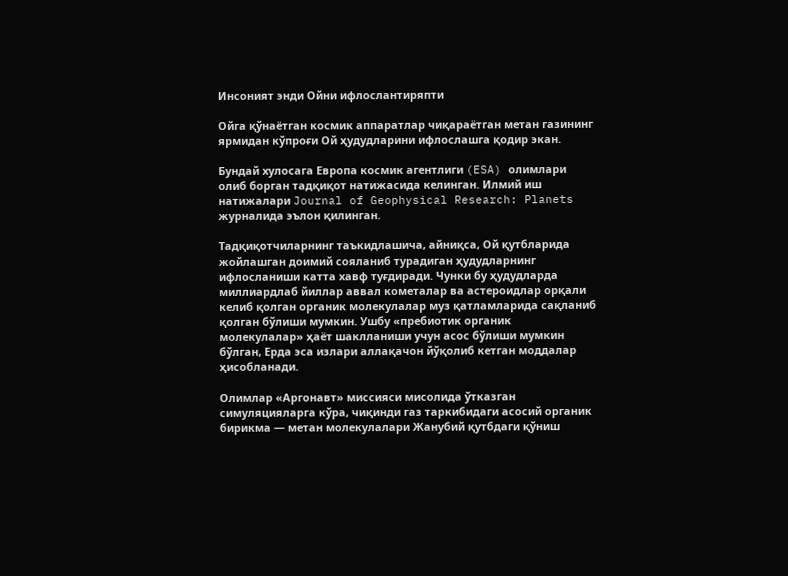Инсоният энди Ойни ифлослантиряпти

Ойга қўнаётган космик аппаратлар чиқараётган метан газининг ярмидан кўпроғи Ой ҳудудларини ифлослашга қодир экан.

Бундай хулосага Европа космик агентлиги (ESA) олимлари олиб борган тадқиқот натижасида келинган. Илмий иш натижалари Journal of Geophysical Research: Planets журналида эълон қилинган.

Тадқиқотчиларнинг таъкидлашича, айниқса, Ой қутбларида жойлашган доимий сояланиб турадиган ҳудудларнинг ифлосланиши катта хавф туғдиради. Чунки бу ҳудудларда миллиардлаб йиллар аввал кометалар ва астероидлар орқали келиб қолган органик молекулалар муз қатламларида сақланиб қолган бўлиши мумкин. Ушбу «пребиотик органик молекулалар» ҳаёт шаклланиши учун асос бўлиши мумкин бўлган, Ерда эса излари аллақачон йўқолиб кетган моддалар ҳисобланади.

Олимлар «Аргонавт» миссияси мисолида ўтказган симуляцияларга кўра, чиқинди газ таркибидаги асосий органик бирикма — метан молекулалари Жанубий қутбдаги қўниш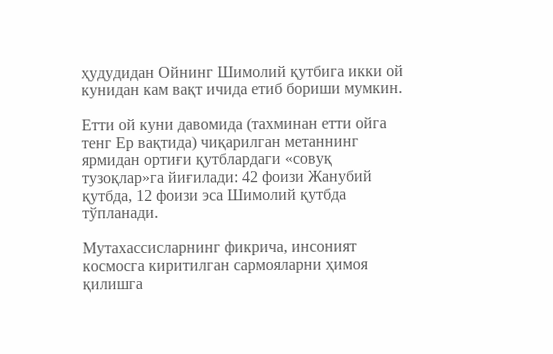ҳудудидан Ойнинг Шимолий қутбига икки ой кунидан кам вақт ичида етиб бориши мумкин.

Етти ой куни давомида (тахминан етти ойга тенг Ер вақтида) чиқарилган метаннинг ярмидан ортиғи қутблардаги «совуқ тузоқлар»га йиғилади: 42 фоизи Жанубий қутбда, 12 фоизи эса Шимолий қутбда тўпланади.

Мутахассисларнинг фикрича, инсоният космосга киритилган сармояларни ҳимоя қилишга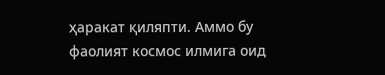ҳаракат қиляпти. Аммо бу фаолият космос илмига оид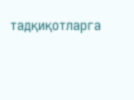тадқиқотларга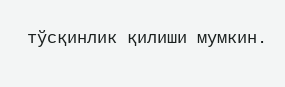тўсқинлик қилиши мумкин.